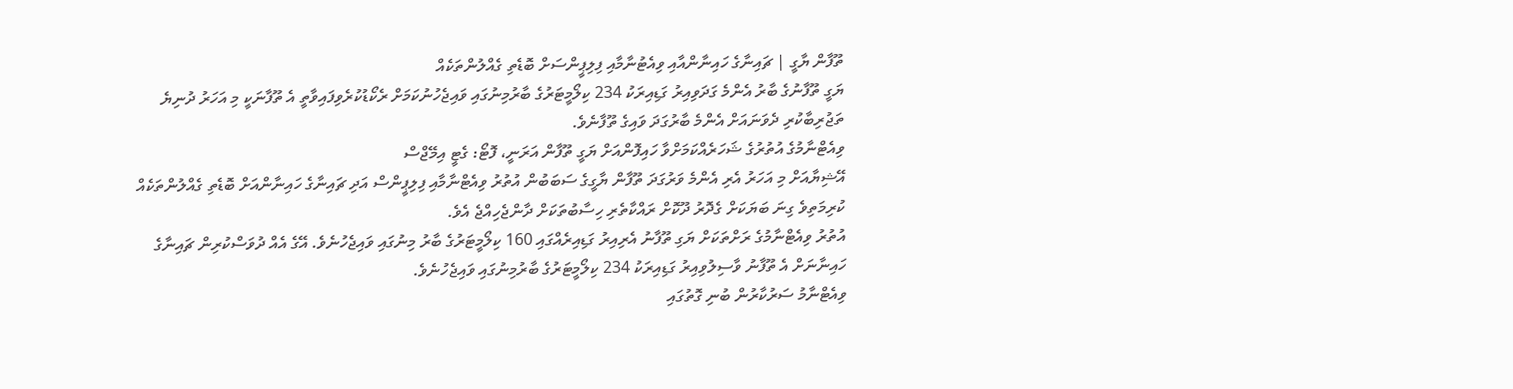ތޫފާން ޔާގީ | ޗައިނާގެ ހައިނާންއާއި ވިއެޓުނާމާއި ފިލިޕީންސަށް ބޮޑެތި ގެއްލުންތަކެއް
ޔަގީ ތޫފާނުގެ ބާރު އެންމެ ގަދަވިއިރު ގަޑިއިރަކު 234 ކިލޯމީޓަރުގެ ބާރުމިނުގައި ވައިޖެހުނުކަމަށް ރެކޯޑުކުރެވިފައިވާތީ އެ ތޫފާނަކީ މި އަހަރު ދުނިޔެ ތަޖުރިބާކުރި ދެވަނައަށް އެންމެ ބާރުގަދަ ވައިގެ ތޫފާނެވެ.
ވިއެޓްނާމުގެ އުތުރުގެ ޝަހަރެއްކަމަށްވާ ހައިފޮންއަށް ޔަގީ ތޫފާން އަރަނީ، ފޮޓޯ: ގެޓީ އިމޭޖްސް
އޭޝިޔާއަށް މި އަހަރު އެރި އެންމެ ވަރުގަދަ ތޫފާން ޔާގީގެ ސަބަބުން އުތުރު ވިއެޓްނާމާއި ފިލިޕީންސް އަދި ޗައިނާގެ ހައިނާންއަށް ބޮޑެތި ގެއްލުންތަކެއް ކުރިމަތިވެ ގިނަ ބަޔަކަށް ގެދޮރު ދޫކޮށް ރައްކާތެރި ހިސާބުތަކަށް ދާންޖެހިއްޖެ އެވެ.
އުތުރު ވިއެޓްނާމުގެ ރަށްތަކަށް ޔަގި ތޫފާނު އެރިއިރު ގަޑިއިރެއްގައި 160 ކިލޯމީޓަރުގެ ބާރު މިނުގައި ވައިޖެހުނެވެ. އޭގެ އެއް ދުވަސްކުރިން ޗައިނާގެ ހައިނާނަށް އެ ތޫފާނު ވާސިލުވިއިރު ގަޑިއިރަކު 234 ކިލޯމީޓަރުގެ ބާރުމިނުގައި ވައިޖެހުނެވެ.
ވިއެޓްނާމު ސަރުކާރުން ބުނި ގޮތުގައި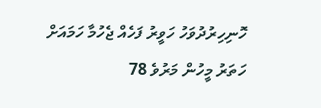ހޮނިހިރުދުވަހު ހަވީރު ފަހެއް ޖެހުމާ ހަމައަށް ހަތަރު މީހުން މަރުވެ 78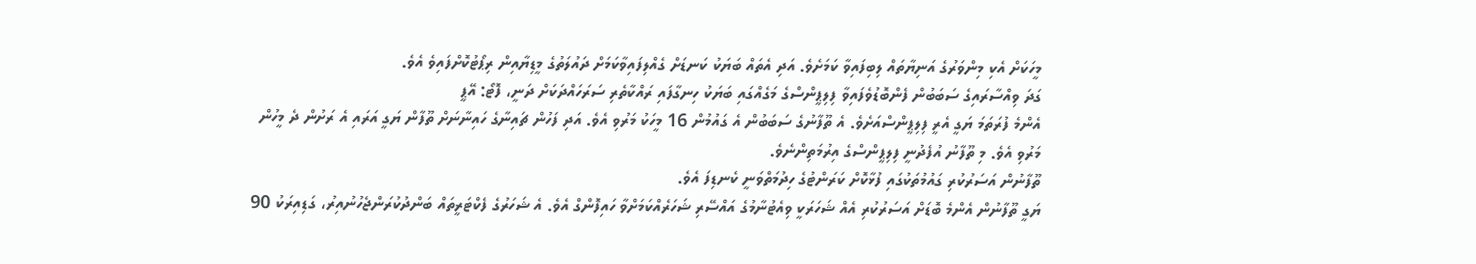މީހަކަށް އެކި މިންވަރުގެ އަނިޔާތައް ލިބިފައިވާ ކަމަށެވެ. އަދި އެތައް ބަޔަކު ކަނޑަށް ގެއްލިފައިވާކަމަށް ދައުލަތުގެ މީޑިޔާއިން ރިޕޯޓުކޮށްފައިވެ އެވެ.
ގަދަ ވިއްސާރައިގެ ސަބަބުން ފެންބޮޑުވެފައިވާ ފިލިޕީންސްގެ މަގެއްގައި ބަޔަކު ހިނގާފައި ރައްކާތެރި ސަރަހައްދަކަށް ދަނީ، ފޮޓޯ: އޭޕީ
އެންމެ ފުރަތަމަ ޔަގީ އެރީ ފިލިޕީންސްއަށެވެ. އެ ތޫފާނުގެ ސަބަބުން އެ ގައުމުން 16 މީހަކު މަރުވި އެވެ. އަދި ފަހުން ޗައިނާގެ ހައިނާނަށް ތޫފާން ޔަގީ އަރައި އެ ރަށުން ދެ މީހުން މަރުވި އެވެ. މި ތޫފާނު އުފެދުނީ ފިލިޕީންސްގެ އިރުމަތިންނެވެ.
ތޫފާނުން އަސަރުކުރި ގައުމުތަކުގައި ފުޅާކޮށް ކަރަންޓުގެ ހިދުމަތްވަނީ ކެނޑިފަ އެވެ.
ޔަގީ ތޫފާނުން އެންމެ ބޮޑަށް އަސަރުކުރި އެއް ޝަހަރަކީ ވިއެޓުނާމުގެ އައްސޭރި ޝަހަރެއްކަމަށްވާ ހައިފޮންގް އެވެ. އެ ޝަހަރުގެ ފެކްޓަރީތައް ބަންދުކުރަންޖެހުނުއިރު، ގަޑިއިރަކު 90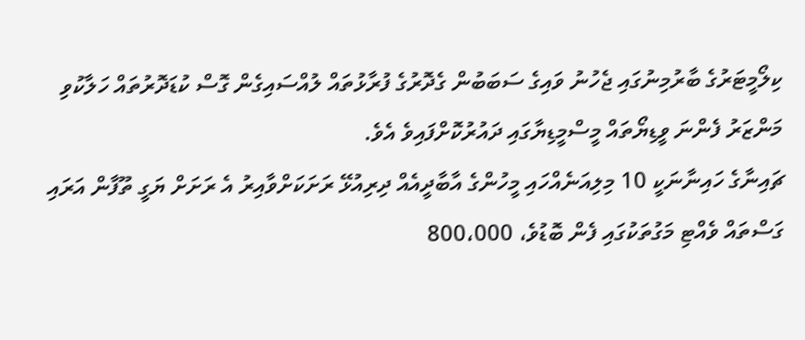ކިލޯމީޓަރުގެ ބާރުމިނުގައި ޖެހުނު ވައިގެ ސަބަބުން ގެދޮރުގެ ފުރާޅުތައް ލުއްސައިގެން ގޮސް ކުޑަދޮރުތައް ހަލާކުވި މަންޒަރު ފެންނަ ވީޑިޔޯތައް މީސްމީޑިޔާގައި ދައުރުކޮށްފައިވެ އެވެ.
ޗައިނާގެ ހައިނާނަކީ 10 މިލިއަނެއްހައި މީހުންގެ އާބާދީއެއް ދިރިއުޅޭ ރަށަކަށްވާއިރު އެ ރަށަށް ޔަގީ ތޫފާން އަރައި ގަސްތައް ވެއްޓި މަގުތަކުގައި ފެން ބޮޑުވެ، 800،000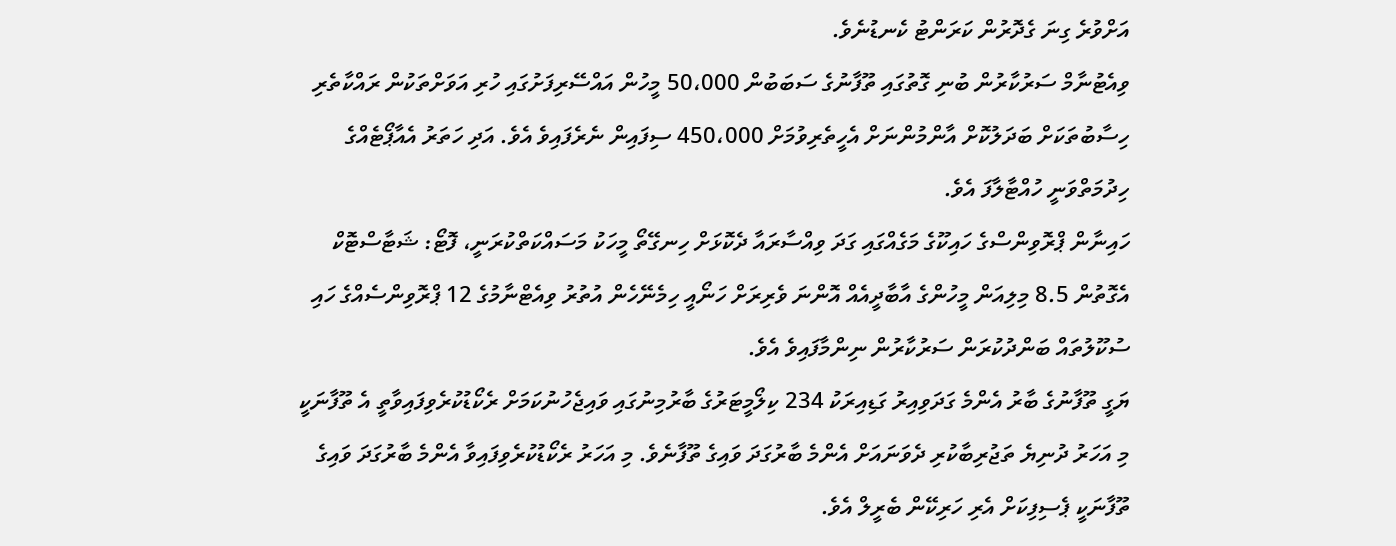އަށްވުރެ ގިނަ ގެދޮރުން ކަރަންޓު ކެނޑުނެވެ.
ވިއެޓުނާމް ސަރުކާރުން ބުނި ގޮތުގައި ތޫފާނުގެ ސަބަބުން 50،000 މީހުން އައްސޭރިފަށުގައި ހުރި އަވަށްތަކުން ރައްކާތެރި ހިސާބުތަކަށް ބަދަލުކޮށް އާންމުންނަށް އެހީތެރިވުމަށް 450،000 ސިފައިން ނެރެފައިވެ އެވެ. އަދި ހަތަރު އެއާޕޯޓެއްގެ ހިދުމަތްވަނީ ހުއްޓާލާފަ އެވެ.
ހައިނާން ޕްރޮވިންސްގެ ހައިކޫގެ މަގެއްގައި ގަދަ ވިއްސާރައާ ދެކޮޅަށް ހިނގޭތޯ މީހަކު މަސައްކަތްކުރަނީ، ފޮޓޯ: ޝަޓާސްޓޮކް
އެގޮތުން 8.5 މިލިއަން މީހުންގެ އާބާދީއެއް އޮންނަ ވެރިރަށް ހަނޯއީ ހިމެނޭހެން އުތުރު ވިއެޓްނާމުގެ 12 ޕްރޮވިންސެއްގެ ހައި ސުކޫލުތައް ބަންދުކުރަން ސަރުކާރުން ނިންމާފައިވެ އެވެ.
ޔަގީ ތޫފާނުގެ ބާރު އެންމެ ގަދަވިއިރު ގަޑިއިރަކު 234 ކިލޯމީޓަރުގެ ބާރުމިނުގައި ވައިޖެހުނުކަމަށް ރެކޯޑުކުރެވިފައިވާތީ އެ ތޫފާނަކީ މި އަހަރު ދުނިޔެ ތަޖުރިބާކުރި ދެވަނައަށް އެންމެ ބާރުގަދަ ވައިގެ ތޫފާނެވެ. މި އަހަރު ރެކޯޑުކުރެވިފައިވާ އެންމެ ބާރުގަދަ ވައިގެ ތޫފާނަކީ ޕެސިފިކަށް އެރި ހަރިކޭން ބެރީލް އެވެ.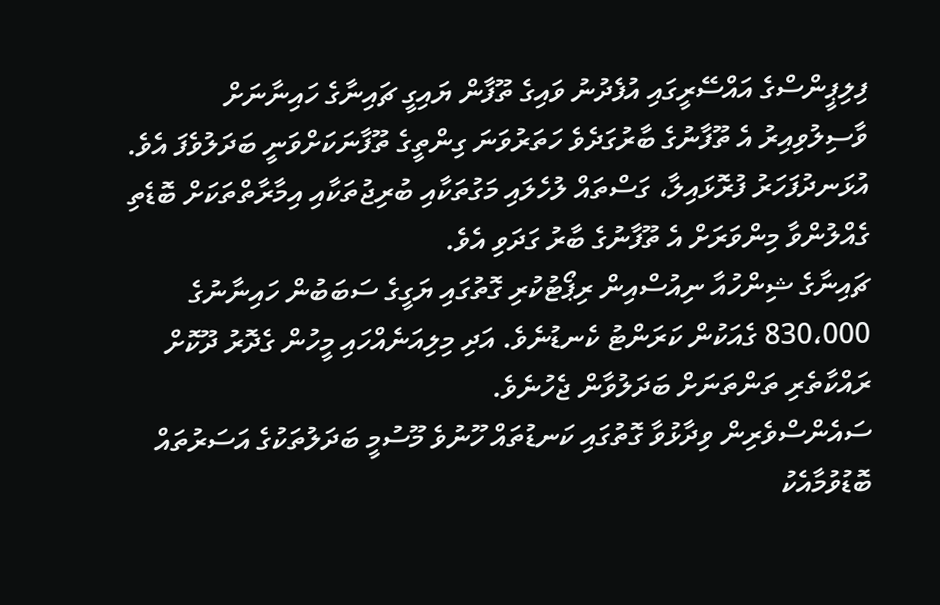ފިލިޕީންސްގެ އައްސޭރީގައި އުފެދުނު ވައިގެ ތޫފާން ޔައިގީ ޗައިނާގެ ހައިނާނަށް ވާސިލުވިއިރު އެ ތޫފާނުގެ ބާރުގަދެވެ ހަތަރުވަނަ ގިންތީގެ ތޫފާނަކަށްވަނީ ބަދަލުވެފަ އެވެ. އުޅަނދުފަހަރު ފުރޮޅައިލާ، ގަސްތައް ލުހެލައި މަގުތަކާއި ބުރިޖުތަކާއި އިމާރާތްތަކަށް ބޮޑެތި ގެއްލުންވާ މިންވަރަށް އެ ތޫފާނުގެ ބާރު ގަދަވި އެވެ.
ޗައިނާގެ ޝިންހުއާ ނިއުސްއިން ރިޕޯޓުކުރި ގޮތުގައި ޔަގީގެ ސަބަބުން ހައިނާނުގެ 830،000 ގެއަކުން ކަރަންޓު ކެނޑުނެވެ. އަދި މިލިއަނެއްހައި މީހުން ގެދޮރު ދޫކޮށް ރައްކާތެރި ތަންތަނަށް ބަދަލުވާން ޖެހުނެވެ.
ސައެންސްވެރިން ވިދާޅުވާ ގޮތުގައި ކަނޑުތައް ހޫނުވެ މޫސުމީ ބަދަލުތަކުގެ އަސަރުތައް ބޮޑުވުމާއެކު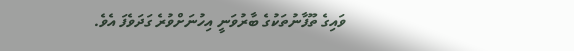ވައިގެ ތޫފާނުތަކުގެ ބާރުވަނީ އިހުނަށްވުރެ ގަދަވެފަ އެވެ.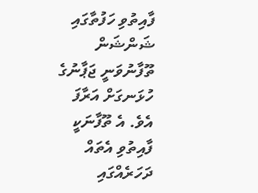ފާއިތުވި ހަފުތާގައި ޝަންޝަން ތޫފާނުވަނީ ޖަޕާނުގެ ހުޅަނގަށް އަރާފަ އެވެ. އެ ތޫފާނަކީ ފާއިތުވި އެތައް ދަހަރެއްގައި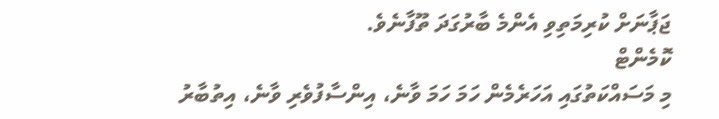ޖަޕާނަށް ކުރިމަތިވި އެންމެ ބާރުގަދަ ތޫފާނެވެ.
ކޮމެންޓް
މި މަސައްކަތުގައި އަހަރެމެން ހަމަ ހަމަ ވާނެ، އިންސާފުވެރި ވާނެ، އިތުބާރު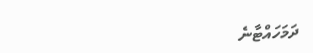ދަމަހައްޓާނެ